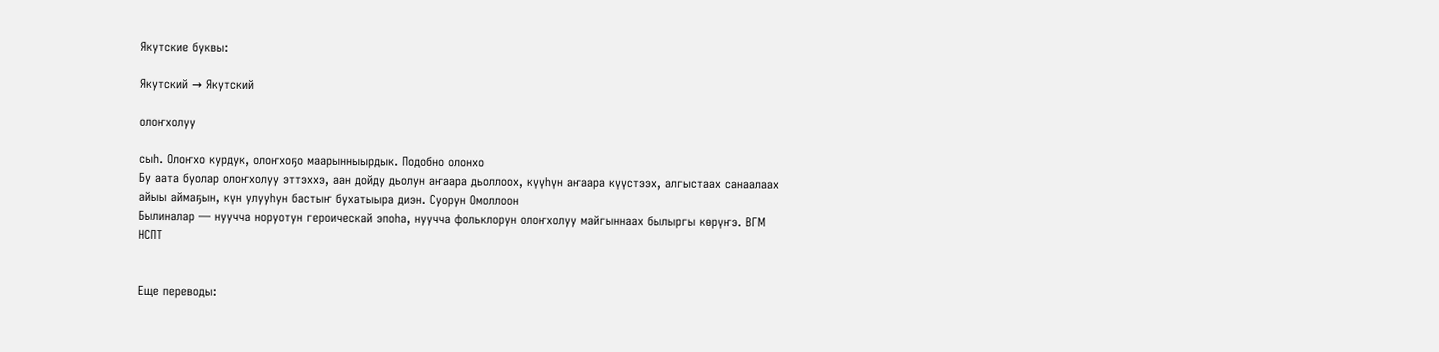Якутские буквы:

Якутский → Якутский

олоҥхолуу

сыһ. Олоҥхо курдук, олоҥхоҕо маарынныырдык. Подобно олонхо
Бу аата буолар олоҥхолуу эттэххэ, аан дойду дьолун аҥаара дьоллоох, күүһүн аҥаара күүстээх, алгыстаах санаалаах айыы аймаҕын, күн улууһун бастыҥ бухатыыра диэн. Суорун Омоллоон
Былиналар — нуучча норуотун героическай эпоһа, нуучча фольклорун олоҥхолуу майгыннаах былыргы көрүҥэ. ВГМ НСПТ


Еще переводы: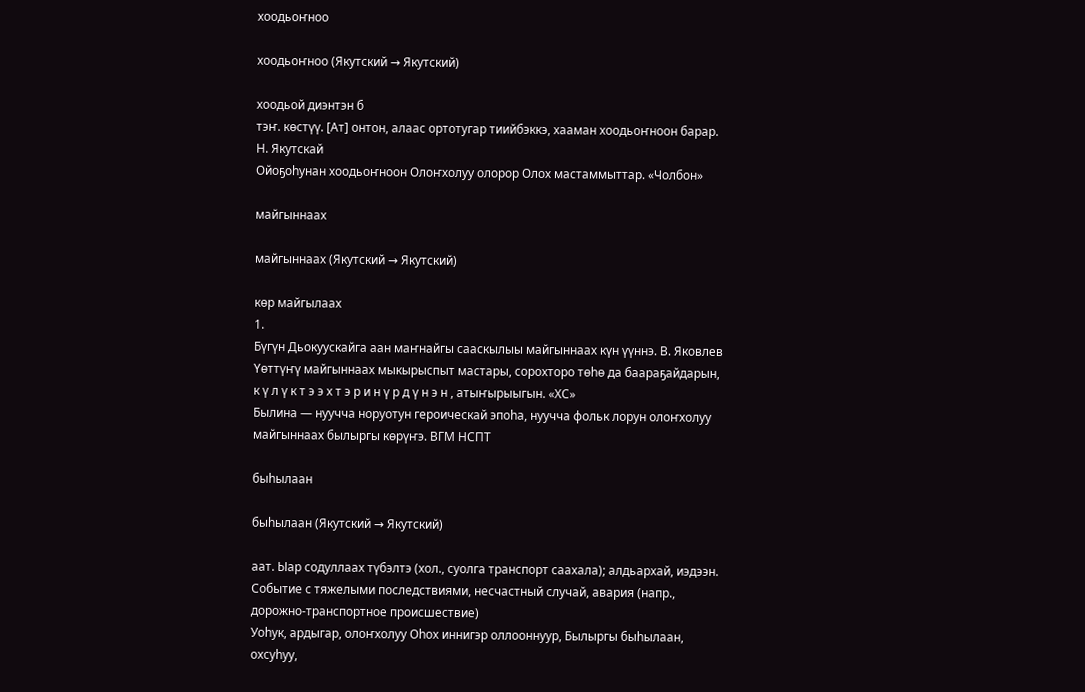хоодьоҥноо

хоодьоҥноо (Якутский → Якутский)

хоодьой диэнтэн б
тэҥ. көстүү. [Ат] онтон, алаас ортотугар тиийбэккэ, хааман хоодьоҥноон барар. Н. Якутскай
Ойоҕоһунан хоодьоҥноон Олоҥхолуу олорор Олох мастаммыттар. «Чолбон»

майгыннаах

майгыннаах (Якутский → Якутский)

көр майгылаах
1.
Бүгүн Дьокуускайга аан маҥнайгы сааскылыы майгыннаах күн үүннэ. В. Яковлев
Үөттүҥү майгыннаах мыкырыспыт мастары, сорохторо төһө да баараҕайдарын, к ү л ү к т э э х т э р и н ү р д ү н э н , атыҥырыыгын. «ХС»
Былина — нуучча норуотун героическай эпоһа, нуучча фольк лорун олоҥхолуу майгыннаах былыргы көрүҥэ. ВГМ НСПТ

быһылаан

быһылаан (Якутский → Якутский)

аат. Ыар содуллаах түбэлтэ (хол., суолга транспорт саахала); алдьархай, иэдээн. Событие с тяжелыми последствиями, несчастный случай, авария (напр., дорожно-транспортное происшествие)
Уоһук, ардыгар, олоҥхолуу Оһох иннигэр оллооннуур, Былыргы быһылаан, охсуһуу,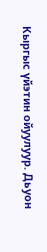Кыргыс үйэтин ойуулуур. Дьуон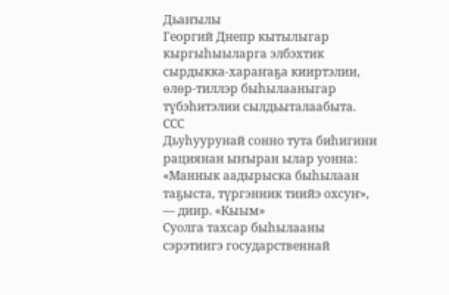Дьаҥылы
Георгий Днепр кытылыгар кыргыһыыларга элбэхтик сырдыкка-хараҥаҕа кииртэлии, өлөр-тиллэр быһылааныгар түбэһитэлии сылдьыталаабыта. ССС
Дьуһуурунай сонно тута биһигини рациянан ыҥыран ылар уонна: «Маннык аадырыска быһылаан таҕыста, түргэнник тиийэ охсуҥ», — диир. «Кыым»
Суолга тахсар быһылааны сэрэтиигэ государственнай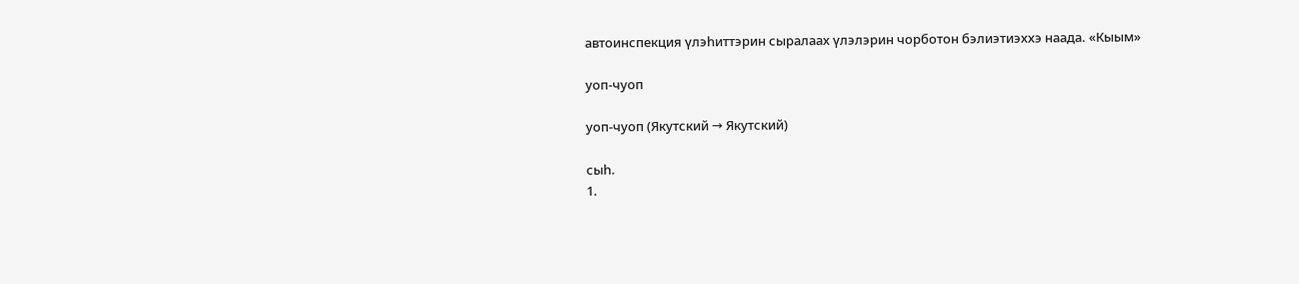автоинспекция үлэһиттэрин сыралаах үлэлэрин чорботон бэлиэтиэххэ наада. «Кыым»

уоп-чуоп

уоп-чуоп (Якутский → Якутский)

сыһ.
1.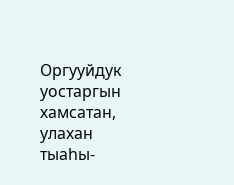Оргууйдук уостаргын хамсатан, улахан тыаһы-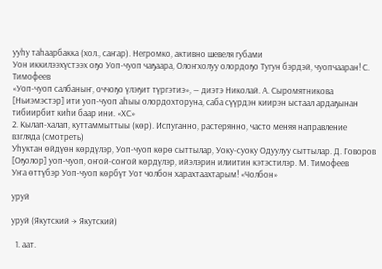ууһу таһаарбакка (хол., саҥар). Негромко, активно шевеля губами
Уон иккилээхүстээх оҕо Уоп-чуоп чаҕаара, Олоҥхолуу олордоҕо Тугун бэрдэй, чуопчааран! С. Тимофеев
«Уоп-чуоп салбаныҥ, оччоҕо үлэҕит түргэтиэ», — диэтэ Николай. А. Сыромятникова
[Ньиэмэстэр] ити уоп-чуоп аһыы олордохторуна, саба сүүрдэн киирэн ыстаал ардаҕынан тибиирбит киһи баар ини. «ХС»
2. Кылап-халап, куттаммыттыы (көр). Испуганно, растерянно, часто меняя направление взгляда (смотреть)
Уһуктан өйдүөн көрдүлэр, Уоп-чуоп көрө сыттылар, Уоку-суоку Одуулуу сыттылар. Д. Говоров
[Оҕолор] уоп-чуоп, оҥой-соҥой көрдүлэр, ийэлэрин илиитин кэтэстилэр. М. Тимофеев
Уҥа өттүбэр Уоп-чуоп көрбүт Уот чолбон харахтаахтарым! «Чолбон»

уруй

уруй (Якутский → Якутский)

  1. аат.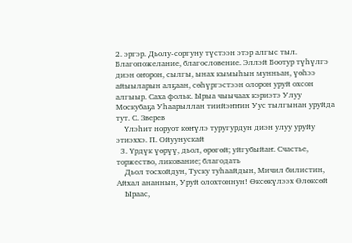2. эргэр. Дьолу-соргуну түстээн этэр алгыс тыл. Благопожелание, благословение. Эллэй Боотур түһүлгэ диэн оҥорон, сылгы, ынах кымыһын мунньан, үөһээ айыыларын алҕаан, сөһүргэстээн олорон уруй охсон алгыыр. Саха фольк. Ырыа чыычаах кэриэтэ Улуу Москубаҕа Уһаарыллан тиийэҥҥин Уус тылгынан уруйда тут. С. Зверев
    Үлэһит норуот көҥүлэ туругурдун диэн улуу уруйу этиэххэ. П. Ойуунускай
  3. Үрдүк үөрүү, дьол, өрөгөй; уйгубыйаҥ. Счастье, торжество, ликование; благодать
    Дьол тосхойдун, Туску туһаайдын, Мичил билистин, Айхал ананнын, Уруй олохтоннун! Өксөкүлээх Өлөксөй
    Ыраас,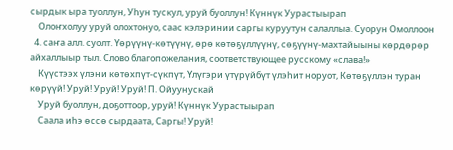сырдык ыра туоллун, Уһун тускул, уруй буоллун! Күннүк Уурастыырап
    Олоҥхолуу уруй олохтонуо, саас кэлэринии саргы куруутун салаллыа. Суорун Омоллоон
  4. саҥа алл. суолт. Үөрүүнү-көтүүнү, өрө көтөҕүллүүнү, сөҕүүнү-махтайыыны көрдөрөр айхаллыыр тыл. Слово благопожелания, соответствующее русскому «слава!»
    Күүстээх үлэни көтөхпүт-сүкпүт, Үлүгэри үтүрүйбүт үлэһит норуот, Көтөҕүллэн туран көрүүй! Уруй! Уруй! Уруй! П. Ойуунускай
    Уруй буоллун, доҕоттоор, уруй! Күннүк Уурастыырап
    Саала иһэ өссө сырдаата, Саргы! Уруй!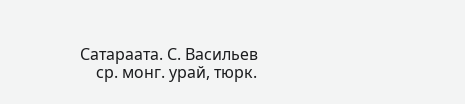Сатараата. С. Васильев
    ср. монг. урай, тюрк.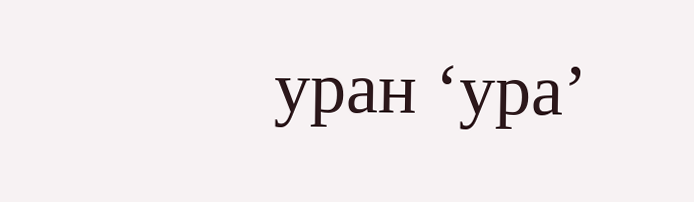уран ‘ура’